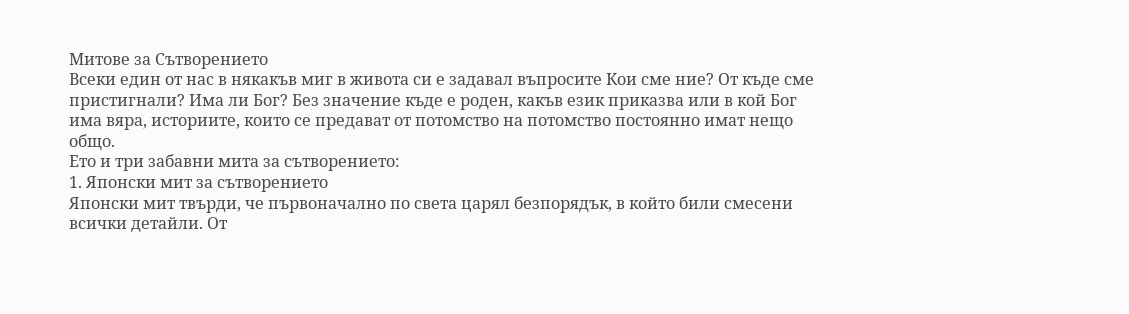Митове за Сътворението
Всеки един от нас в някакъв миг в живота си е задавал въпросите Кои сме ние? От къде сме пристигнали? Има ли Бог? Без значение къде е роден, какъв език приказва или в кой Бог има вяра, историите, които се предават от потомство на потомство постоянно имат нещо общо.
Ето и три забавни мита за сътворението:
1. Японски мит за сътворението
Японски мит твърди, че първоначално по света царял безпорядък, в който били смесени всички детайли. От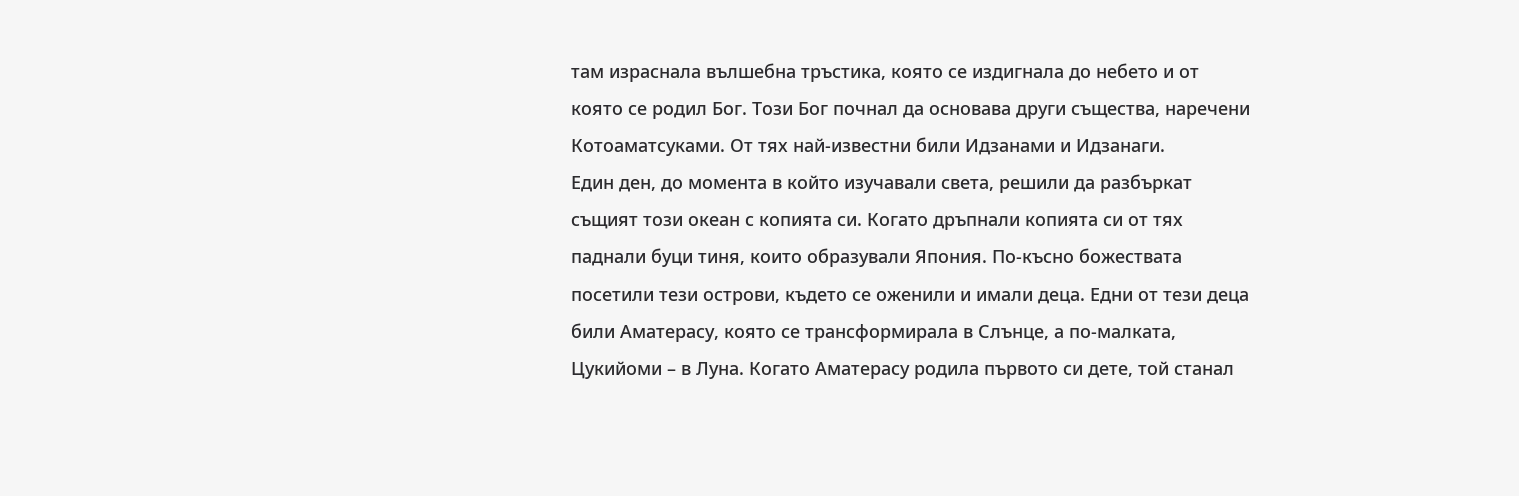там израснала вълшебна тръстика, която се издигнала до небето и от която се родил Бог. Този Бог почнал да основава други същества, наречени Котоаматсуками. От тях най-известни били Идзанами и Идзанаги.
Един ден, до момента в който изучавали света, решили да разбъркат същият този океан с копията си. Когато дръпнали копията си от тях паднали буци тиня, които образували Япония. По-късно божествата посетили тези острови, където се оженили и имали деца. Едни от тези деца били Аматерасу, която се трансформирала в Слънце, а по-малката, Цукийоми – в Луна. Когато Аматерасу родила първото си дете, той станал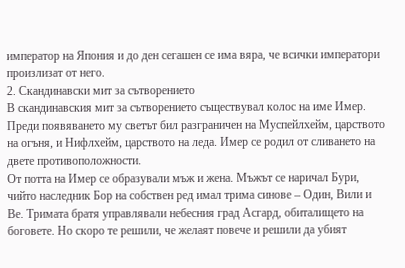император на Япония и до ден сегашен се има вяра, че всички императори произлизат от него.
2. Скандинавски мит за сътворението
В скандинавския мит за сътворението съществувал колос на име Имер. Преди появяването му светът бил разграничен на Муспейлхейм, царството на огъня, и Нифлхейм, царството на леда. Имер се родил от сливането на двете противоположности.
От потта на Имер се образували мъж и жена. Мъжът се наричал Бури, чийто наследник Бор на собствен ред имал трима синове – Один, Вили и Ве. Тримата братя управлявали небесния град Асгард, обиталището на боговете. Но скоро те решили, че желаят повече и решили да убият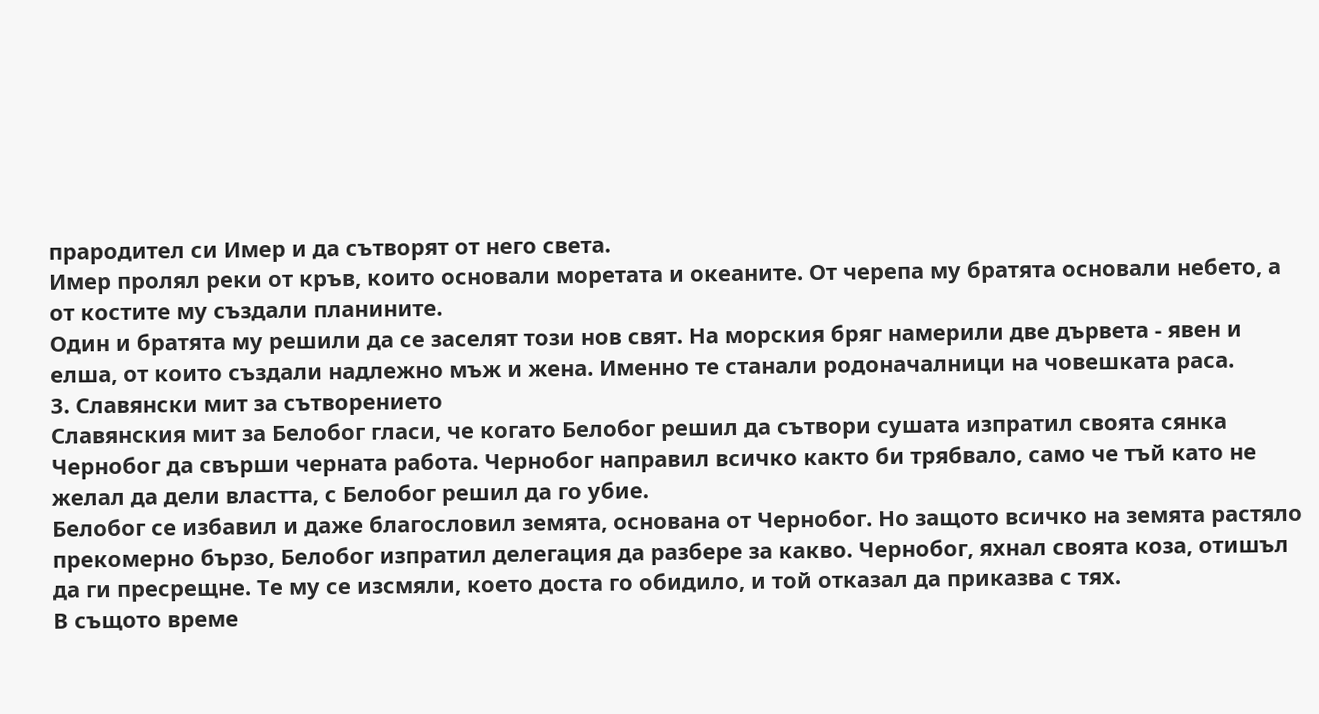прародител си Имер и да сътворят от него света.
Имер пролял реки от кръв, които основали моретата и океаните. От черепа му братята основали небето, а от костите му създали планините.
Один и братята му решили да се заселят този нов свят. На морския бряг намерили две дървета - явен и елша, от които създали надлежно мъж и жена. Именно те станали родоначалници на човешката раса.
3. Славянски мит за сътворението
Славянския мит за Белобог гласи, че когато Белобог решил да сътвори сушата изпратил своята сянка Чернобог да свърши черната работа. Чернобог направил всичко както би трябвало, само че тъй като не желал да дели властта, с Белобог решил да го убие.
Белобог се избавил и даже благословил земята, основана от Чернобог. Но защото всичко на земята растяло прекомерно бързо, Белобог изпратил делегация да разбере за какво. Чернобог, яхнал своята коза, отишъл да ги пресрещне. Те му се изсмяли, което доста го обидило, и той отказал да приказва с тях.
В същото време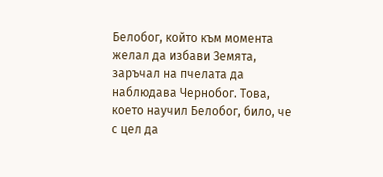Белобог, който към момента желал да избави Земята, заръчал на пчелата да наблюдава Чернобог. Това, което научил Белобог, било, че с цел да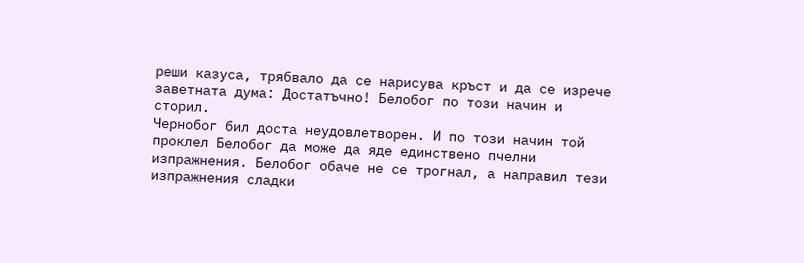реши казуса, трябвало да се нарисува кръст и да се изрече заветната дума: Достатъчно! Белобог по този начин и сторил.
Чернобог бил доста неудовлетворен. И по този начин той проклел Белобог да може да яде единствено пчелни изпражнения. Белобог обаче не се трогнал, а направил тези изпражнения сладки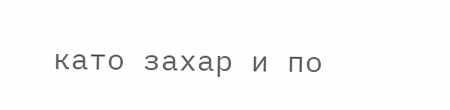като захар и по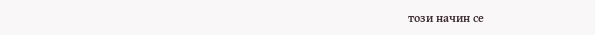този начин се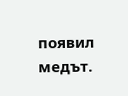появил медът.